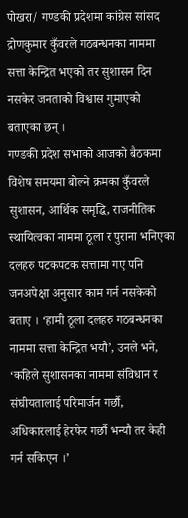पोखरा/ गण्डकी प्रदेशमा कांग्रेस सांसद द्रोणकुमार कुँवरले गठबन्धनका नाममा सत्ता केन्द्रित भएको तर सुशासन दिन नसकेर जनताको विश्वास गुमाएको बताएका छन् ।
गण्डकी प्रदेश सभाको आजको बैठकमा विशेष समयमा बोल्ने क्रमका कुँवरले सुशासन, आर्थिक समृद्धि, राजनीतिक स्थायित्वका नाममा ठूला र पुराना भनिएका दलहरु पटकपटक सत्तामा गए पनि जनअपेक्षा अनुसार काम गर्न नसकेको बताए । ‘हामी ठूला दलहरु गठबन्धनका नाममा सत्ता केन्द्रित भयौ’, उनले भने, ‘कहिले सुशासनका नाममा संविधान र संघीयतालाई परिमार्जन गर्छौ, अधिकारलाई हेरफेर गर्छौ भन्यौ तर केही गर्न सकिएन ।’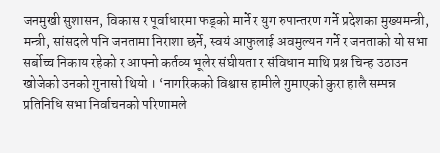जनमुखी सुशासन, विकास र पूर्वाधारमा फड्को मार्ने र युग रुपान्तरण गर्ने प्रदेशका मुख्यमन्त्री, मन्त्री, सांसदले पनि जनतामा निराशा छर्ने, स्वयं आफुलाई अवमुल्यन गर्ने र जनताको यो सभा सर्बोच्च निकाय रहेको र आफ्नो कर्तव्य भूलेर संघीयता र संविधान माथि प्रश्न चिन्ह उठाउन खोजेको उनको गुनासो थियो । ‘नागरिकको विश्वास हामीले गुमाएको कुरा हालै सम्पन्न प्रतिनिधि सभा निर्वाचनको परिणामले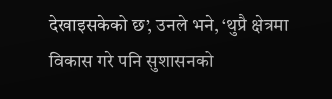देखाइसकेको छ’, उनले भने, ‘थुप्रै क्षेत्रमा विकास गरे पनि सुशासनको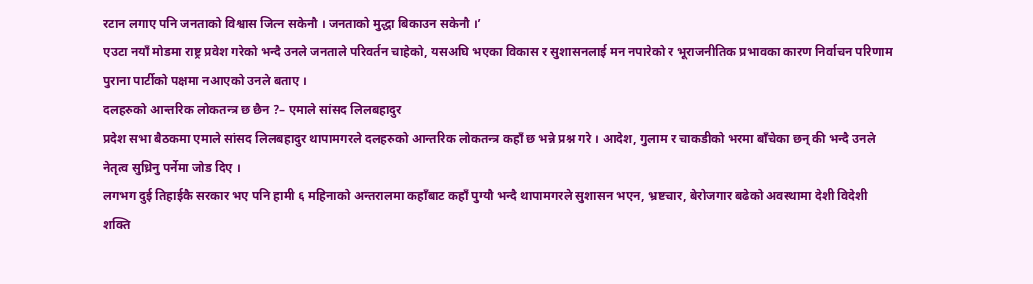रटान लगाए पनि जनताको विश्वास जित्न सकेनौ । जनताको मुद्धा बिकाउन सकेनौ ।’
एउटा नयाँ मोडमा राष्ट्र प्रवेश गरेको भन्दै उनले जनताले परिवर्तन चाहेको, यसअघि भएका विकास र सुशासनलाई मन नपारेको र भूराजनीतिक प्रभावका कारण निर्वाचन परिणाम पुराना पार्टीको पक्षमा नआएको उनले बताए ।
दलहरुको आन्तरिक लोकतन्त्र छ छैन ?– एमाले सांसद लिलबहादुर
प्रदेश सभा बैठकमा एमाले सांसद लिलबहादुर थापामगरले दलहरुको आन्तरिक लोकतन्त्र कहाँ छ भन्ने प्रश्न गरे । आदेश, गुलाम र चाकडीको भरमा बाँचेका छन् की भन्दै उनले नेतृत्व सुध्रिनु पर्नेमा जोड दिए ।
लगभग दुई तिहाईकै सरकार भए पनि हामी ६ महिनाको अन्तरालमा कहाँबाट कहाँ पुग्यौ भन्दै थापामगरले सुशासन भएन, भ्रष्टचार, बेरोजगार बढेको अवस्थामा देशी विदेशी शक्ति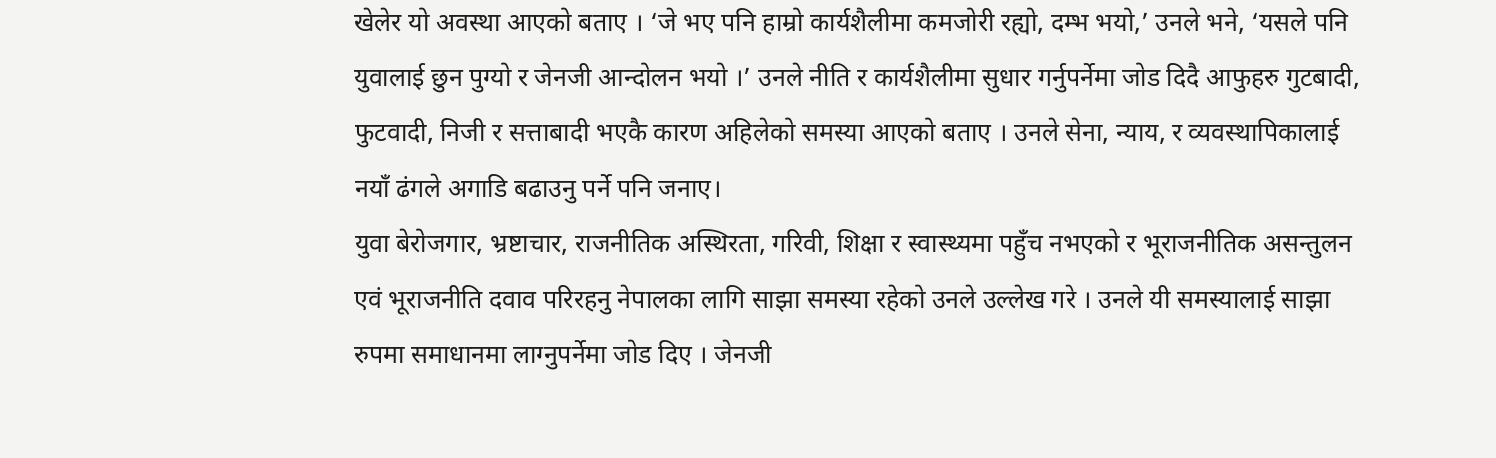खेलेर यो अवस्था आएको बताए । ‘जे भए पनि हाम्रो कार्यशैलीमा कमजोरी रह्यो, दम्भ भयो,’ उनले भने, ‘यसले पनि युवालाई छुन पुग्यो र जेनजी आन्दोलन भयो ।’ उनले नीति र कार्यशैलीमा सुधार गर्नुपर्नेमा जोड दिदै आफुहरु गुटबादी, फुटवादी, निजी र सत्ताबादी भएकै कारण अहिलेको समस्या आएको बताए । उनले सेना, न्याय, र व्यवस्थापिकालाई नयाँ ढंगले अगाडि बढाउनु पर्ने पनि जनाए।
युवा बेरोजगार, भ्रष्टाचार, राजनीतिक अस्थिरता, गरिवी, शिक्षा र स्वास्थ्यमा पहुँच नभएको र भूराजनीतिक असन्तुलन एवं भूराजनीति दवाव परिरहनु नेपालका लागि साझा समस्या रहेको उनले उल्लेख गरे । उनले यी समस्यालाई साझा रुपमा समाधानमा लाग्नुपर्नेमा जोड दिए । जेनजी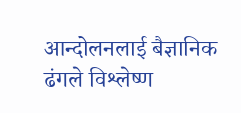आन्दोलनलाई बैज्ञानिक ढंगले विश्लेष्ण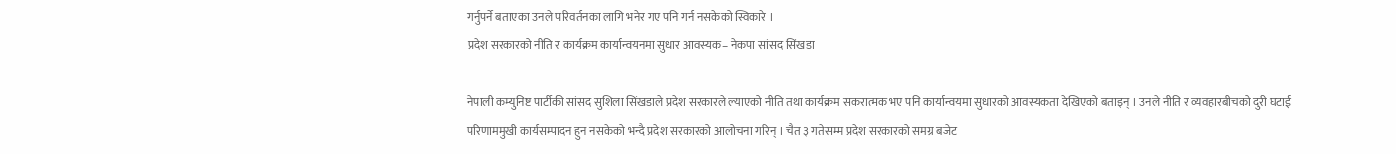गर्नुपर्ने बताएका उनले परिवर्तनका लागि भनेर गए पनि गर्न नसकेको स्विकारे ।
प्रदेश सरकारको नीति र कार्यक्रम कार्यान्वयनमा सुधार आवस्यक– नेकपा सांसद सिंखडा

नेपाली कम्युनिष्ट पार्टीकी सांसद सुशिला सिंखडाले प्रदेश सरकारले ल्याएको नीति तथा कार्यक्रम सकरात्मक भए पनि कार्यान्वयमा सुधारको आवस्यकता देखिएको बताइन् । उनले नीति र व्यवहारबीचको दुरी घटाई परिणाममुखी कार्यसम्पादन हुन नसकेको भन्दै प्रदेश सरकारको आलोचना गरिन् । चैत ३ गतेसम्म प्रदेश सरकारको समग्र बजेट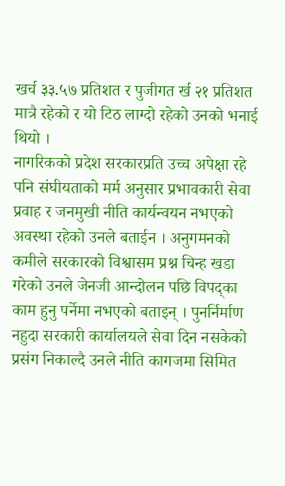खर्च ३३.५७ प्रतिशत र पुजीगत र्ख २१ प्रतिशत मात्रै रहेको र यो टिठ लाग्दो रहेको उनको भनाई थियो ।
नागरिकको प्रदेश सरकारप्रति उच्च अपेक्षा रहे पनि संघीयताको मर्म अनुसार प्रभावकारी सेवा प्रवाह र जनमुखी नीति कार्यन्वयन नभएको अवस्था रहेको उनले बताईन । अनुगमनको कमीले सरकारको विश्वासम प्रश्न चिन्ह खडा गरेको उनले जेनजी आन्दोलन पछि विपद्का काम हुनु पर्नेमा नभएको बताइन् । पुनर्निर्माण नहुदा सरकारी कार्यालयले सेवा दिन नसकेको प्रसंग निकाल्दै उनले नीति कागजमा सिमित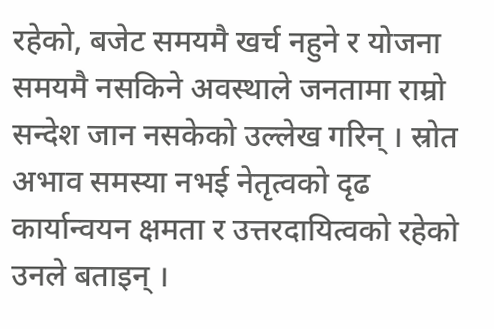रहेको, बजेट समयमै खर्च नहुने र योजना समयमै नसकिने अवस्थाले जनतामा राम्रो सन्देश जान नसकेको उल्लेख गरिन् । स्रोत अभाव समस्या नभई नेतृत्वको दृढ कार्यान्वयन क्षमता र उत्तरदायित्वको रहेको उनले बताइन् ।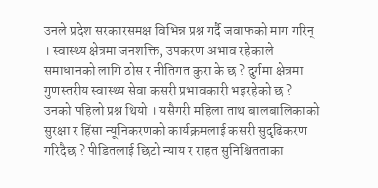उनले प्रदेश सरकारसमक्ष विभिन्न प्रश्न गर्दै जवाफको माग गरिन् । स्वास्थ्य क्षेत्रमा जनशक्ति, उपकरण अभाव रहेकाले समाधानको लागि ठोस र नीतिगत कुरा के छ ? दुर्गमा क्षेत्रमा गुणस्तरीय स्वास्थ्य सेवा कसरी प्रभावकारी भइरहेको छ ? उनको पहिलो प्रश्न थियो । यसैगरी महिला ताथ बालबालिकाको सुरक्षा र हिंसा न्यूनिकरणको कार्यक्रमलाई कसरी सुदृढिकरण गरिदैछ ? पीडितलाई छिटो न्याय र राहत सुनिश्चितताका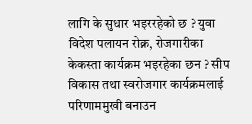लागि के सुधार भइररहेको छ ? युवा विदेश पलायन रोक्न, रोजगारीका केकस्ता कार्यक्रम भइरहेका छन ? सीप विकास तथा स्वरोजगार कार्यक्रमलाई परिणाममुखी बनाउन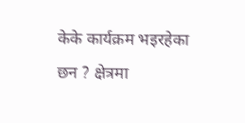केके कार्यक्रम भइरहेका छन ? क्षेत्रमा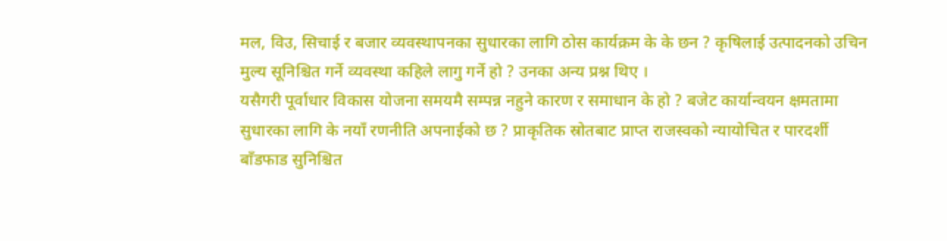मल, विउ, सिचाई र बजार व्यवस्थापनका सुधारका लागि ठोस कार्यक्रम के के छन ? कृषिलाई उत्पादनको उचिन मुल्य सूनिश्चित गर्ने व्यवस्था कहिले लागु गर्ने हो ? उनका अन्य प्रश्न थिए ।
यसैगरी पूर्वाधार विकास योजना समयमै सम्पन्न नहुने कारण र समाधान के हो ? बजेट कार्यान्वयन क्षमतामा सुधारका लागि के नयाँ रणनीति अपनाईको छ ? प्राकृतिक स्रोतबाट प्राप्त राजस्वको न्यायोचित र पारदर्शी बाँडफाड सुनिश्चित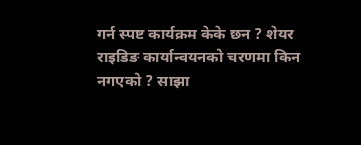गर्न स्पष्ट कार्यक्रम केके छन ? शेयर राइडिङ कार्यान्वयनको चरणमा किन नगएको ? साझा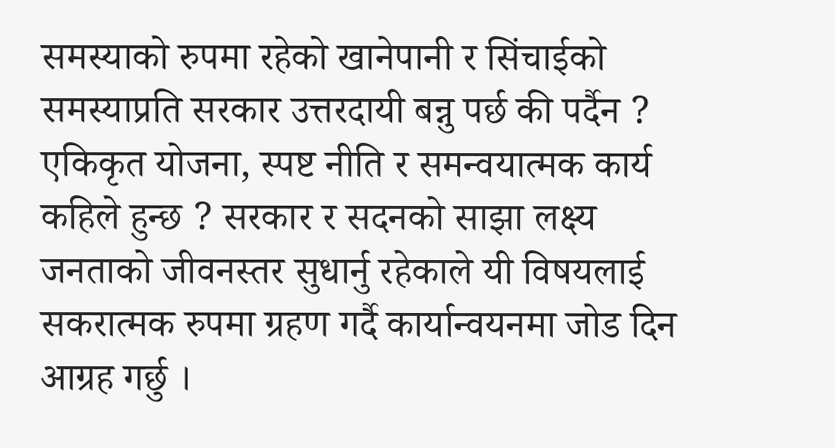समस्याको रुपमा रहेको खानेपानी र सिंचाईको समस्याप्रति सरकार उत्तरदायी बन्नु पर्छ की पर्दैन ? एकिकृत योजना, स्पष्ट नीति र समन्वयात्मक कार्य कहिले हुन्छ ? सरकार र सदनको साझा लक्ष्य जनताको जीवनस्तर सुधार्नु रहेकाले यी विषयलाई सकरात्मक रुपमा ग्रहण गर्दै कार्यान्वयनमा जोड दिन आग्रह गर्छु ।